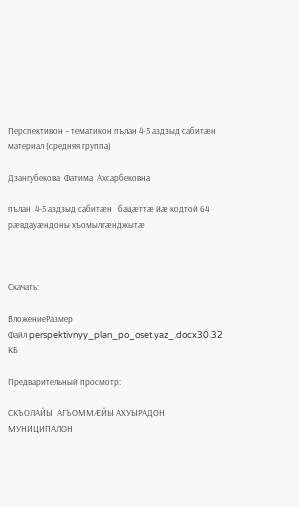Перспективон – тематикон пълан 4-5 аздзыд сабитæн
материал (средняя группа)

Дзангубекова  Фатима  Ахсарбековна

пълан  4-5 аздзыд сабитæн   бацæттæ йæ кодтой 64 рæвдауæндоны хъомылгæнджытæ



Скачать:

ВложениеРазмер
Файл perspektivnyy_plan_po_oset.yaz_.docx30.32 КБ

Предварительный просмотр:

СКЪОЛАЙЫ  АГЪОММÆЙЫ АХУЫРАДОН МУНИЦИПАЛОН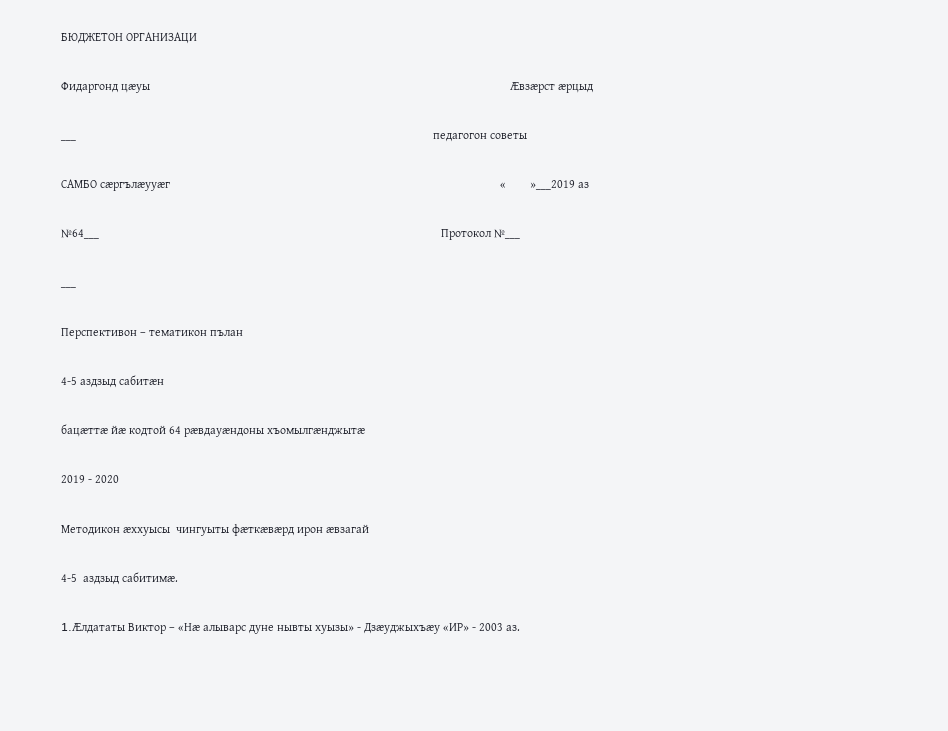БЮДЖЕТОН ОРГАНИЗАЦИ

Фидаргонд цæуы                                                                                                                        Æвзæрст æрцыд

___                                                                                                                       педагогон советы

САМБО сæргълæууæг                                                                                                              «        »___2019 аз

№64___                                                                                                                  Протокол №___

___

Перспективон – тематикон пълан

4-5 аздзыд сабитæн

бацæттæ йæ кодтой 64 рæвдауæндоны хъомылгæнджытæ

2019 - 2020

Методикон æххуысы  чингуыты фæткæвæрд ирон æвзагай

4-5  аздзыд сабитимæ.

1.Æлдататы Виктор – «Нæ алыварс дуне нывты хуызы» - Дзæуджыхъæу «ИР» - 2003 аз.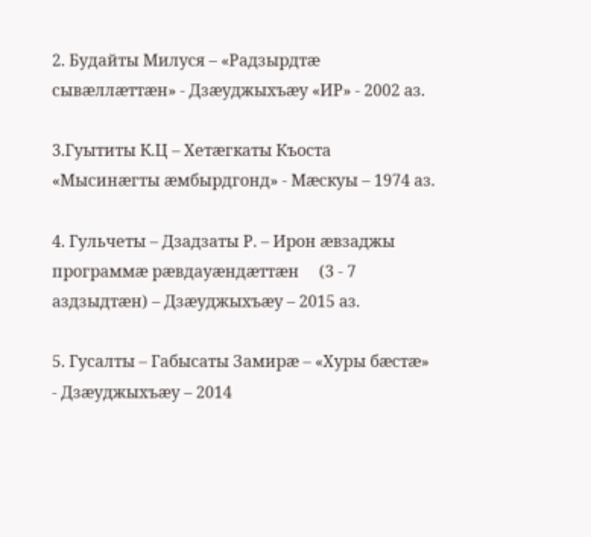2. Будайты Милуся – «Радзырдтæ сывæллæттæн» - Дзæуджыхъæу «ИР» - 2002 аз.

3.Гуытиты К.Ц – Хетæгкаты Къоста «Мысинæгты æмбырдгонд» - Мæскуы – 1974 аз.

4. Гульчеты – Дзадзаты Р. – Ирон æвзаджы программæ рæвдауæндæттæн     (3 - 7 аздзыдтæн) – Дзæуджыхъæу – 2015 аз.

5. Гусалты – Габысаты Замирæ – «Хуры бæстæ» - Дзæуджыхъæу – 2014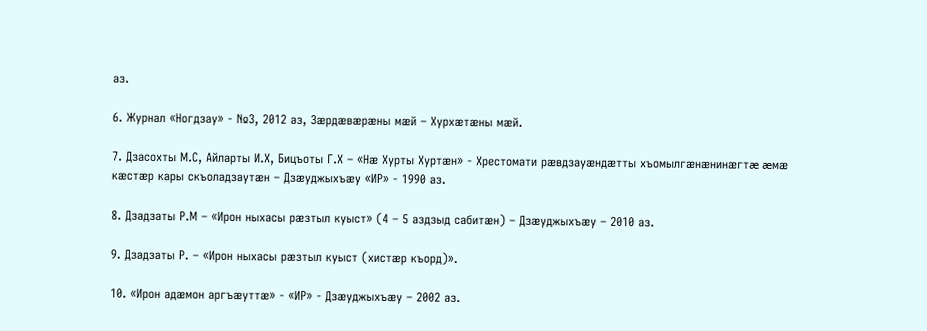аз.

6. Журнал «Ногдзау» - №3, 2012 аз, Зæрдæвæрæны мæй – Хурхæтæны мæй.

7. Дзасохты М.С, Айларты И.Х, Бицъоты Г.Х – «Нæ Хурты Хуртæн» - Хрестомати рæвдзауæндæтты хъомылгæнæнинæгтæ æмæ кæстæр кары скъоладзаутæн – Дзæуджыхъæу «ИР» - 1990 аз.

8. Дзадзаты Р.М – «Ирон ныхасы рæзтыл куыст» (4 – 5 аздзыд сабитæн) – Дзæуджыхъæу – 2010 аз.

9. Дзадзаты Р. – «Ирон ныхасы рæзтыл куыст (хистæр къорд)».

10. «Ирон адæмон аргъæуттæ» - «ИР» - Дзæуджыхъæу – 2002 аз.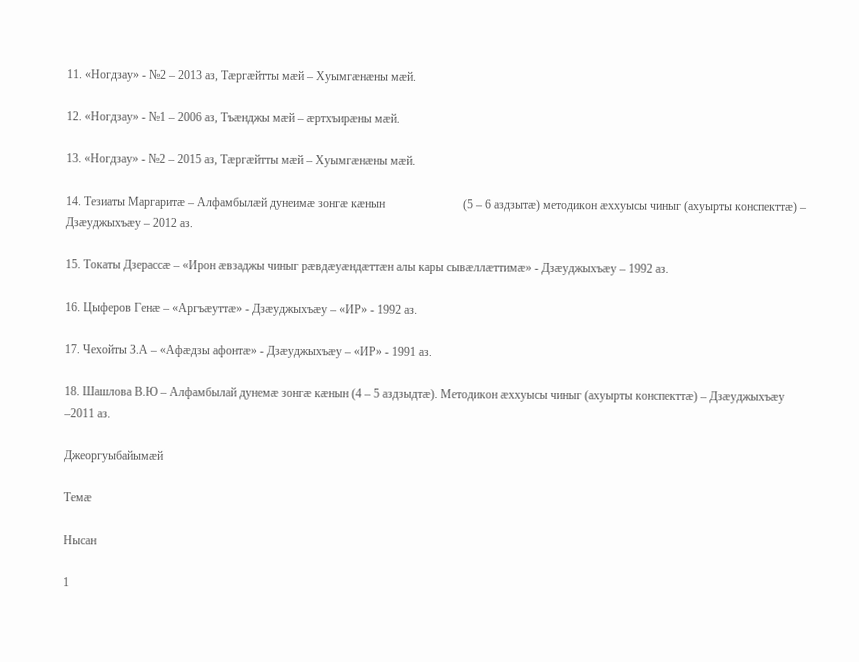11. «Ногдзау» - №2 – 2013 аз, Тæргæйтты мæй – Хуымгæнæны мæй.

12. «Ногдзау» - №1 – 2006 аз, Тъæнджы мæй – æртхъирæны мæй.

13. «Ногдзау» - №2 – 2015 аз, Тæргæйтты мæй – Хуымгæнæны мæй.

14. Тезиаты Маргаритæ – Алфамбылæй дунеимæ зонгæ кæнын                          (5 – 6 аздзытæ) методикон æххуысы чиныг (ахуырты конспекттæ) – Дзæуджыхъæу – 2012 аз.

15. Токаты Дзерассæ – «Ирон æвзаджы чиныг рæвдæуæндæттæн алы кары сывæллæттимæ» - Дзæуджыхъæу – 1992 аз.

16. Цыферов Генæ – «Аргъæуттæ» - Дзæуджыхъæу – «ИР» - 1992 аз.

17. Чехойты З.А – «Афæдзы афонтæ» - Дзæуджыхъæу – «ИР» - 1991 аз.

18. Шашлова В.Ю – Алфамбылай дунемæ зонгæ кæнын (4 – 5 аздзыдтæ). Методикон æххуысы чиныг (ахуырты конспекттæ) – Дзæуджыхъæу –2011 аз.

Джеоргуыбайымæй

Темæ

Нысан

1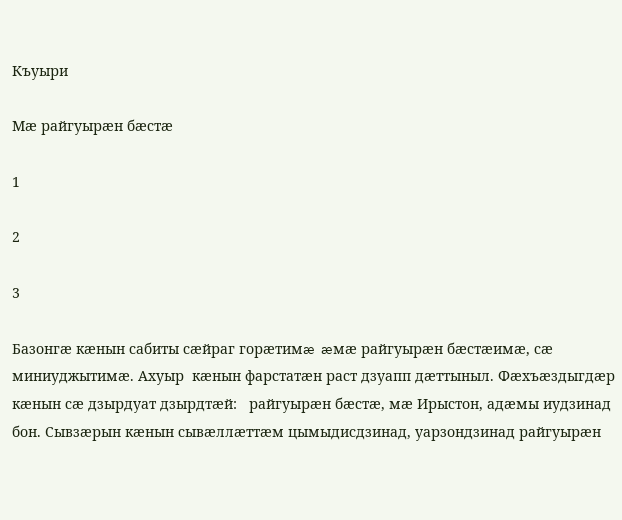Къуыри

Мæ райгуырæн бæстæ

1

2

3

Базонгæ кæнын сабиты сæйраг горæтимæ  æмæ райгуырæн бæстæимæ, сæ миниуджытимæ. Ахуыр  кæнын фарстатæн раст дзуапп дæттыныл. Фæхъæздыгдæр кæнын сæ дзырдуат дзырдтæй:   райгуырæн бæстæ, мæ Ирыстон, адæмы иудзинад бон. Сывзæрын кæнын сывæллæттæм цымыдисдзинад, уарзондзинад райгуырæн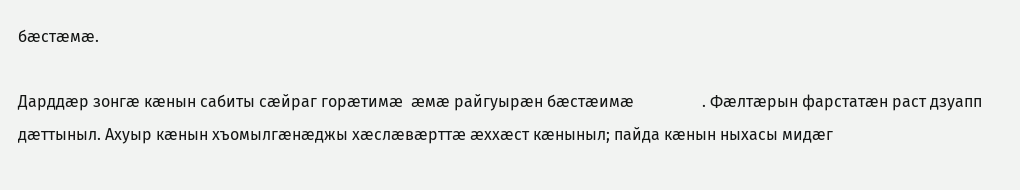бæстæмæ.

Дарддæр зонгæ кæнын сабиты сæйраг горæтимæ  æмæ райгуырæн бæстæимæ                 . Фæлтæрын фарстатæн раст дзуапп дæттыныл. Ахуыр кæнын хъомылгæнæджы хæслæвæрттæ æххæст кæныныл; пайда кæнын ныхасы мидæг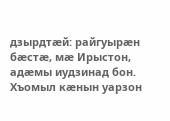дзырдтæй: райгуырæн бæстæ, мæ Ирыстон, адæмы иудзинад бон. Хъомыл кæнын уарзон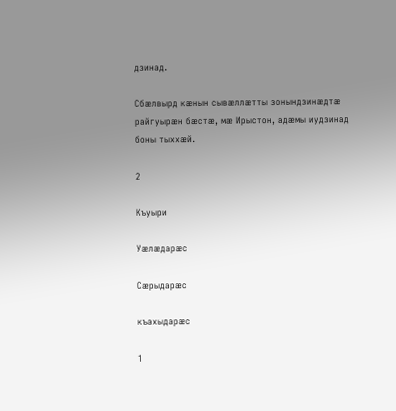дзинад.

Сбæлвырд кæнын сывæллæтты зонындзинæдтæ райгуырæн бæстæ, мæ Ирыстон, адæмы иудзинад боны тыххæй.

2

Къуыри

Уæлæдарæс

Сæрыдарæс

къахыдарæс

1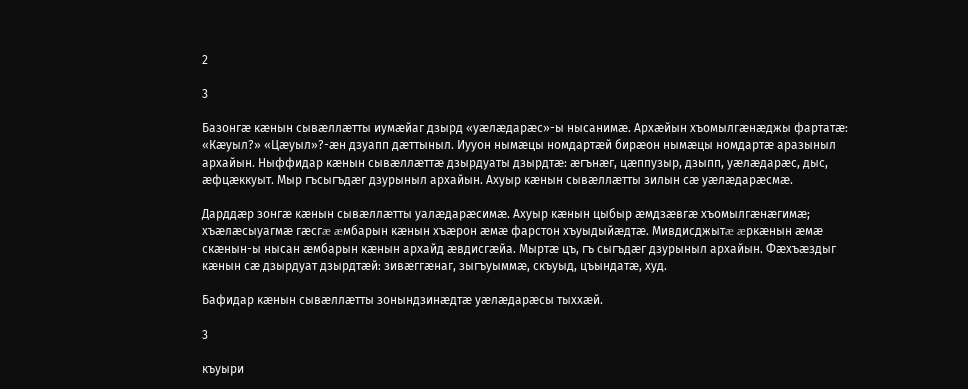2

3

Базонгæ кæнын сывæллæтты иумæйаг дзырд «уæлæдарæс»-ы нысанимæ. Архæйын хъомылгæнæджы фартатæ: «Кæуыл?» «Цæуыл»?-æн дзуапп дæттыныл. Иууон нымæцы номдартæй бирæон нымæцы номдартæ аразыныл архайын. Ныффидар кæнын сывæллæттæ дзырдуаты дзырдтæ: æгънæг, цæппузыр, дзыпп, уæлæдарæс, дыс, æфцæккуыт. Мыр гъсыгъдæг дзурыныл архайын. Ахуыр кæнын сывæллæтты зилын сæ уæлæдарæсмæ.

Дарддæр зонгæ кæнын сывæллæтты уалæдарæсимæ. Ахуыр кæнын цыбыр æмдзæвгæ хъомылгæнæгимæ; хъæлæсыуагмæ гæсгæ æмбарын кæнын хъæрон æмæ фарстон хъуыдыйæдтæ. Мивдисджытæ æркæнын æмæ скæнын-ы нысан æмбарын кæнын архайд æвдисгæйа. Мыртæ цъ, гъ сыгъдæг дзурыныл архайын. Фæхъæздыг кæнын сæ дзырдуат дзырдтæй: зивæггæнаг, зыгъуыммæ, скъуыд, цъындатæ, худ.

Бафидар кæнын сывæллæтты зонындзинæдтæ уæлæдарæсы тыххæй.

3

къуыри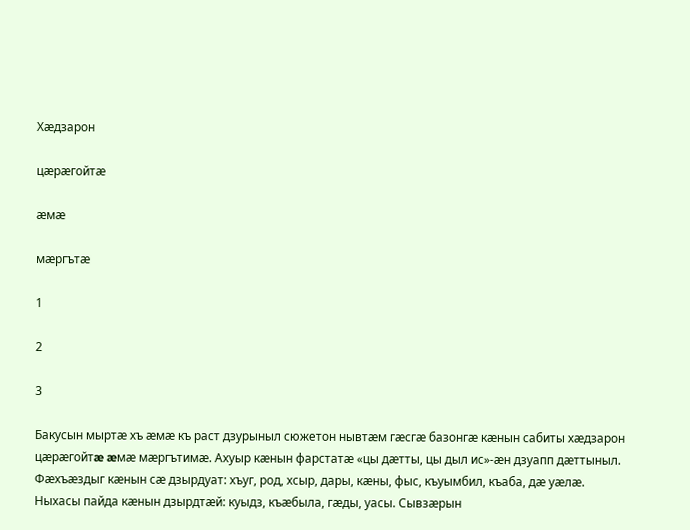Хæдзарон

цæрæгойтæ

æмæ

мæргътæ

1

2

3

Бакусын мыртæ хъ æмæ къ раст дзурыныл сюжетон нывтæм гæсгæ базонгæ кæнын сабиты хæдзарон цæрæгойтæ æмæ мæргътимæ. Ахуыр кæнын фарстатæ «цы дæтты, цы дыл ис»-æн дзуапп дæттыныл. Фæхъæздыг кæнын сæ дзырдуат: хъуг, род, хсыр, дары, кæны, фыс, къуымбил, къаба, дæ уæлæ. Ныхасы пайда кæнын дзырдтæй: куыдз, къæбыла, гæды, уасы. Сывзæрын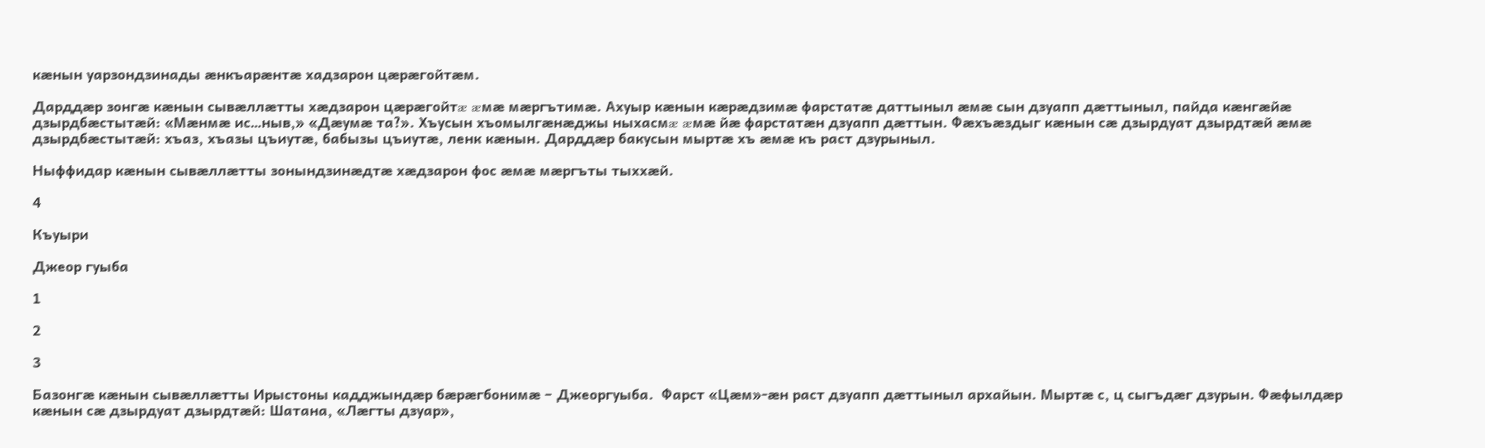кæнын уарзондзинады æнкъарæнтæ хадзарон цæрæгойтæм.

Дарддæр зонгæ кæнын сывæллæтты хæдзарон цæрæгойтæ æмæ мæргътимæ. Ахуыр кæнын кæрæдзимæ фарстатæ даттыныл æмæ сын дзуапп дæттыныл, пайда кæнгæйæ дзырдбæстытæй: «Мæнмæ ис…ныв,» «Дæумæ та?». Хъусын хъомылгæнæджы ныхасмæ æмæ йæ фарстатæн дзуапп дæттын. Фæхъæздыг кæнын сæ дзырдуат дзырдтæй æмæ дзырдбæстытæй: хъаз, хъазы цъиутæ, бабызы цъиутæ, ленк кæнын. Дарддæр бакусын мыртæ хъ æмæ къ раст дзурыныл.

Ныффидар кæнын сывæллæтты зонындзинæдтæ хæдзарон фос æмæ мæргъты тыххæй.

4

Къуыри

Джеор гуыба

1

2

3

Базонгæ кæнын сывæллæтты Ирыстоны кадджындæр бæрæгбонимæ – Джеоргуыба.  Фарст «Цæм»-æн раст дзуапп дæттыныл архайын. Мыртæ с, ц сыгъдæг дзурын. Фæфылдæр кæнын сæ дзырдуат дзырдтæй: Шатана, «Лæгты дзуар»,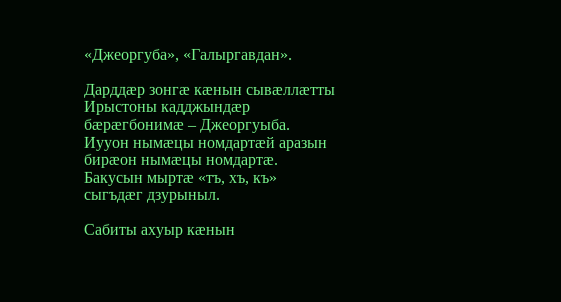«Джеоргуба», «Галыргавдан».

Дарддæр зонгæ кæнын сывæллæтты Ирыстоны кадджындæр бæрæгбонимæ – Джеоргуыба.  Иууон нымæцы номдартæй аразын бирæон нымæцы номдартæ. Бакусын мыртæ «тъ, хъ, къ» сыгъдæг дзурыныл.

Сабиты ахуыр кæнын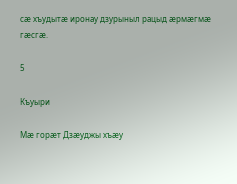сæ хъудытæ иронау дзурыныл рацыд æрмæгмæ гæсгæ.

5

Къуыри

Мæ горæт Дзæуджы хъæу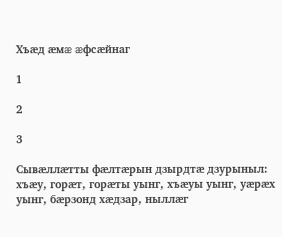Хъæд æмæ æфсæйнаг

1

2

3

Сывæллæтты фæлтæрын дзырдтæ дзурыныл: хъæу, горæт, горæты уынг, хъæуы уынг, уæрæх уынг, бæрзонд хæдзар, ныллæг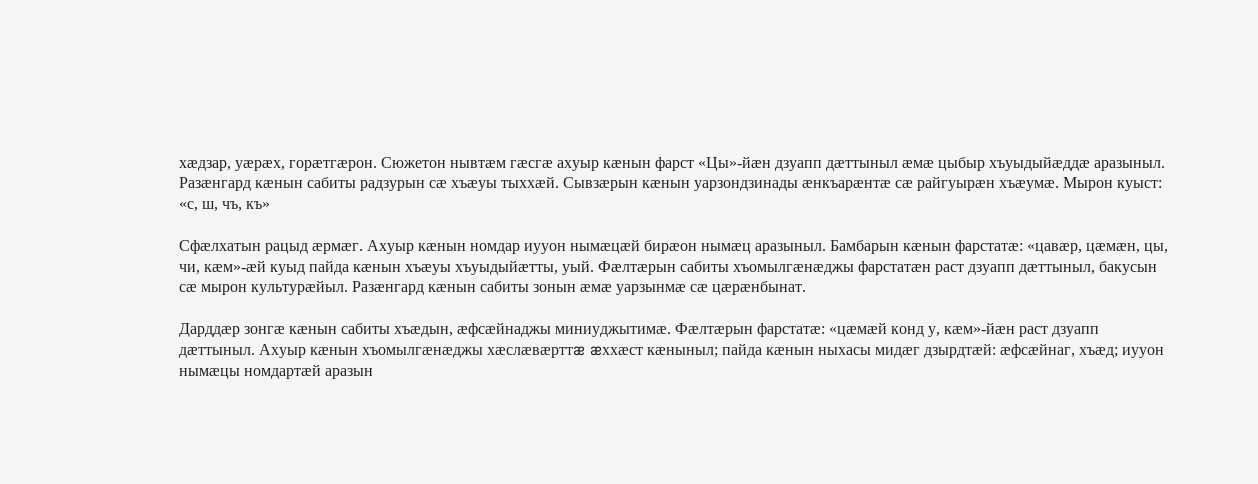хæдзар, уæрæх, горæтгæрон. Сюжетон нывтæм гæсгæ ахуыр кæнын фарст «Цы»-йæн дзуапп дæттыныл æмæ цыбыр хъуыдыйæддæ аразыныл. Разæнгард кæнын сабиты радзурын сæ хъæуы тыххæй. Сывзæрын кæнын уарзондзинады æнкъарæнтæ сæ райгуырæн хъæумæ. Мырон куыст: «с, ш, чъ, къ»

Сфæлхатын рацыд æрмæг. Ахуыр кæнын номдар иууон нымæцæй бирæон нымæц аразыныл. Бамбарын кæнын фарстатæ: «цавæр, цæмæн, цы, чи, кæм»-æй куыд пайда кæнын хъæуы хъуыдыйæтты, уый. Фæлтæрын сабиты хъомылгæнæджы фарстатæн раст дзуапп дæттыныл, бакусын сæ мырон культурæйыл. Разæнгард кæнын сабиты зонын æмæ уарзынмæ сæ цæрæнбынат.

Дарддæр зонгæ кæнын сабиты хъæдын, æфсæйнаджы миниуджытимæ. Фæлтæрын фарстатæ: «цæмæй конд у, кæм»-йæн раст дзуапп дæттыныл. Ахуыр кæнын хъомылгæнæджы хæслæвæрттæ æххæст кæныныл; пайда кæнын ныхасы мидæг дзырдтæй: æфсæйнаг, хъæд; иууон нымæцы номдартæй аразын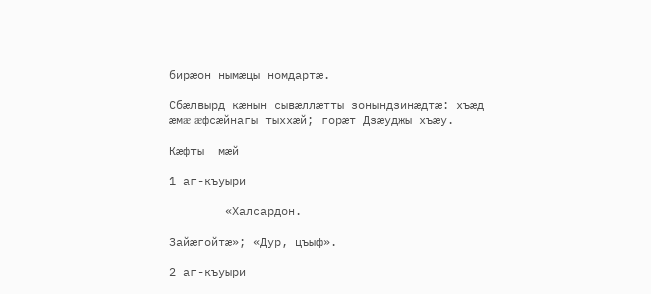бирæон нымæцы номдартæ.

Сбæлвырд кæнын сывæллæтты зонындзинæдтæ: хъæд æмæ æфсæйнагы тыххæй; горæт Дзæуджы хъæу.

Кæфты  мæй

1 аг-къуыри

        «Халсардон.

Зайæгойтæ»; «Дур, цъыф».

2 аг-къуыри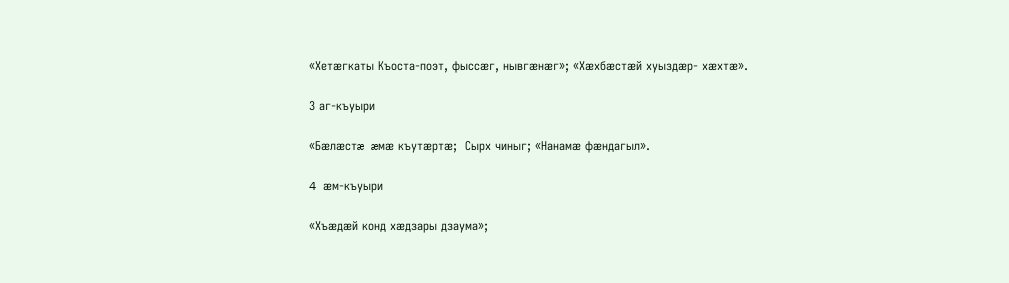«Хетæгкаты Къоста-поэт, фыссæг, нывгæнæг»; «Хæхбæстæй хуыздæр- хæхтæ».

3 аг-къуыри

«Бæлæстæ æмæ къутæртæ;  Сырх чиныг; «Нанамæ фæндагыл».

4 æм-къуыри

«Хъæдæй конд хæдзары дзаума»;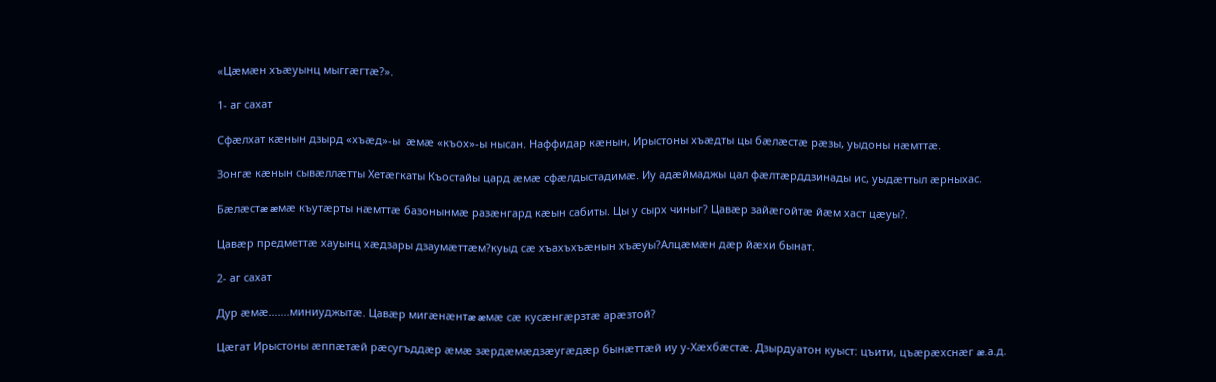«Цæмæн хъæуынц мыггæгтæ?».

1- аг сахат

Сфæлхат кæнын дзырд «хъæд»-ы  æмæ «къох»-ы нысан. Наффидар кæнын, Ирыстоны хъæдты цы бæлæстæ рæзы, уыдоны нæмттæ.

Зонгæ кæнын сывæллæтты Хетæгкаты Къостайы цард æмæ сфæлдыстадимæ. Иу адæймаджы цал фæлтæрддзинады ис, уыдæттыл æрныхас.

Бæлæстæ æмæ къутæрты нæмттæ базонынмæ разæнгард кæын сабиты. Цы у сырх чиныг? Цавæр зайæгойтæ йæм хаст цæуы?.

Цавæр предметтæ хауынц хæдзары дзаумæттæм?куыд сæ хъахъхъæнын хъæуы?Алцæмæн дæр йæхи бынат.

2- аг сахат

Дур æмæ…….миниуджытæ. Цавæр мигæнæнтæ æмæ сæ кусæнгæрзтæ арæзтой?

Цæгат Ирыстоны æппæтæй рæсугъддæр æмæ зæрдæмæдзæугæдæр бынæттæй иу у-Хæхбæстæ. Дзырдуатон куыст: цъити, цъæрæхснæг æ.а.д.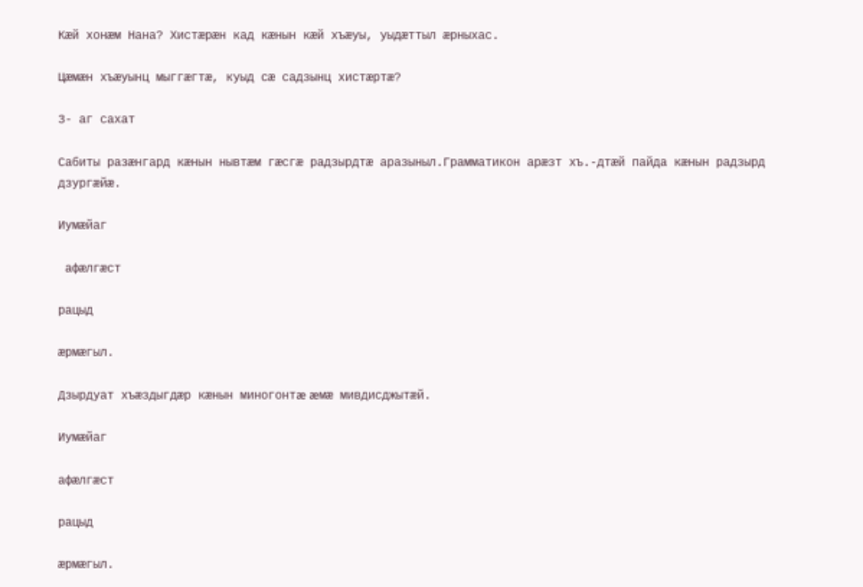Кæй хонæм Нана? Хистæрæн кад кæнын кæй хъæуы, уыдæттыл æрныхас.

Цæмæн хъæуынц мыггæгтæ, куыд сæ садзынц хистæртæ?

3- аг сахат

Сабиты разæнгард кæнын нывтæм гæсгæ радзырдтæ аразыныл.Грамматикон арæзт хъ.-дтæй пайда кæнын радзырд дзургæйæ.

Иумæйаг

 афæлгæст

рацыд

æрмæгыл.

Дзырдуат хъæздыгдæр кæнын миногонтæ æмæ мивдисджытæй.

Иумæйаг

афæлгæст

рацыд

æрмæгыл.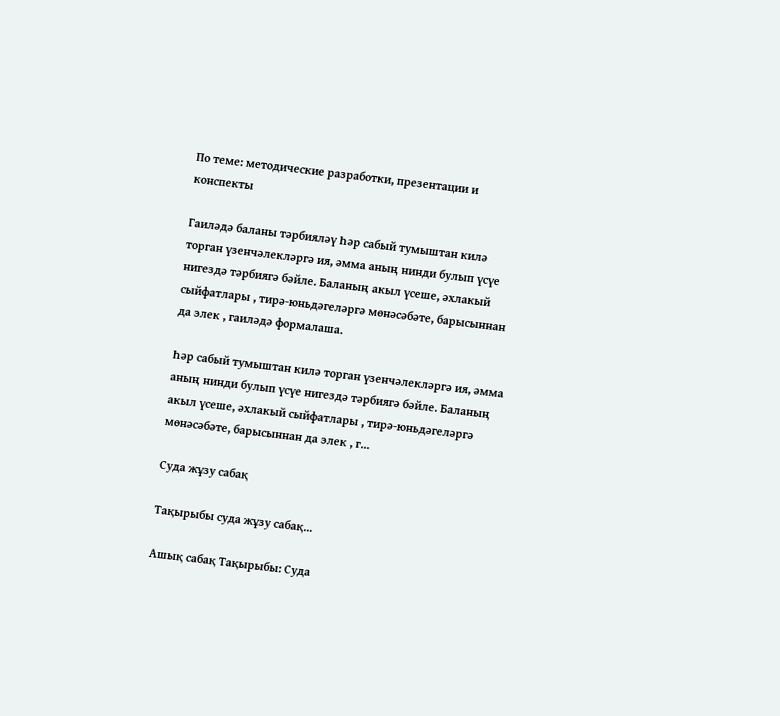По теме: методические разработки, презентации и конспекты

Гаиләдә баланы тәрбияләү Һәр сабый тумыштан килә торган үзенчәлекләргә ия, әмма аның нинди булып үсүе нигездә тәрбиягә бәйле. Баланың акыл үсеше, әхлакый сыйфатлары , тирә-юньдәгеләргә мөнәсәбәте, барысыннан да элек , гаиләдә формалаша.

Һәр сабый тумыштан килә торган үзенчәлекләргә ия, әмма аның нинди булып үсүе нигездә тәрбиягә бәйле. Баланың акыл үсеше, әхлакый сыйфатлары , тирә-юньдәгеләргә мөнәсәбәте, барысыннан да элек , г...

Суда жұзу сабақ

Тақырыбы суда жұзу сабақ...

Ашық сабақ Тақырыбы: Суда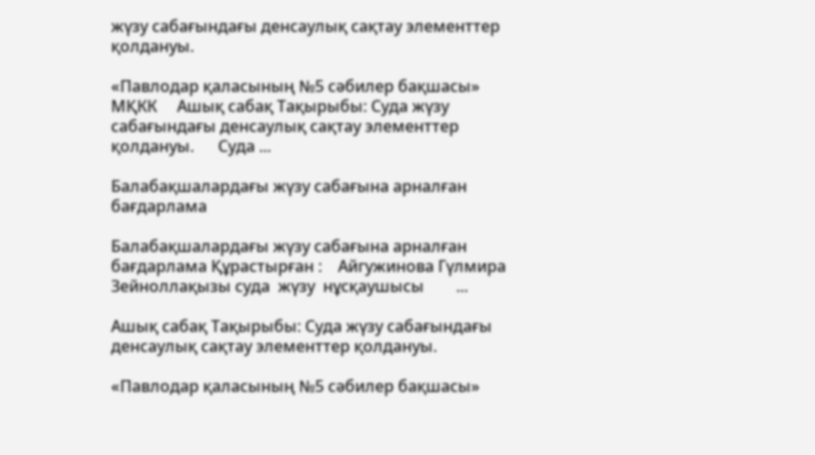жүзу сабағындағы денсаулық сақтау элементтер қолдануы.

«Павлодар қаласының №5 сәбилер бақшасы» МҚКК     Ашық сабақ Тақырыбы: Суда жүзу сабағындағы денсаулық сақтау элементтер қолдануы.      Суда ...

Балабақшалардағы жүзу сабағына арналған бағдарлама

Балабақшалардағы жүзу сабағына арналған бағдарлама Құрастырған :    Айгужинова Гүлмира Зейноллақызы суда  жүзу  нұсқаушысы        ...

Ашық сабақ Тақырыбы: Суда жүзу сабағындағы денсаулық сақтау элементтер қолдануы.

«Павлодар қаласының №5 сәбилер бақшасы»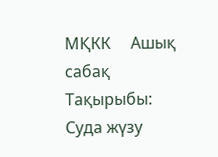МҚКК     Ашық сабақ Тақырыбы: Суда жүзу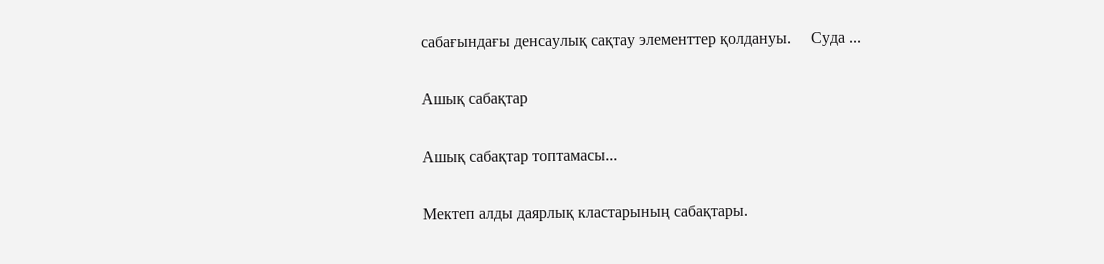сабағындағы денсаулық сақтау элементтер қолдануы.     Суда ...

Ашық сабақтар

Ашық сабақтар топтамасы...

Мектеп алды даярлық кластарының сабақтары.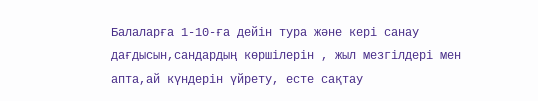Балаларға 1-10-ға дейін тура және кері санау дағдысын,сандардың көршілерін , жыл мезгілдері мен апта,ай күндерін үйрету, есте сақтау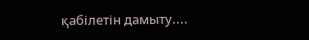қабілетін дамыту....